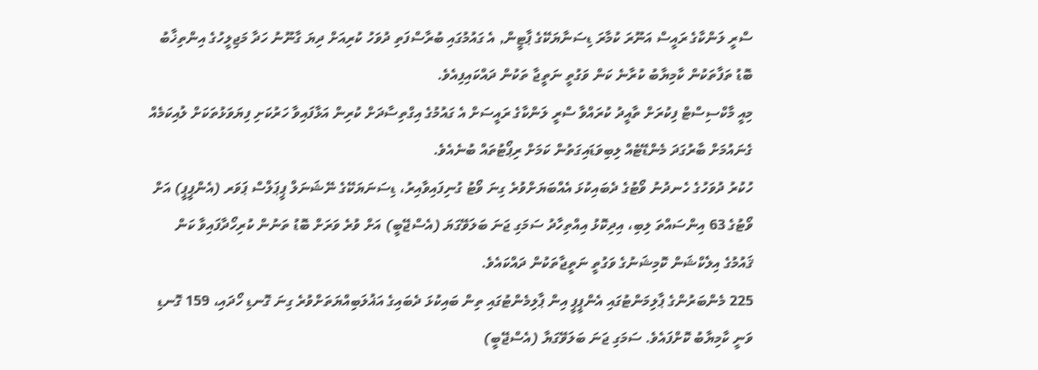ސްރީ ލަންކާގެ ރައީސް އަނޫރަ ކުމާރަ ޑިސަނާޔަކޭގެ ޕާޓީން, އެ ގައުމުގައި ބުރާސްފަތި ދުވަހު ކުރިއަށް ދިޔަ ގާނޫނު ހަދާ މަޖިލީހުގެ އިންތިޚާބު ބޮޑު ތަފާތަކުން ކާމިޔާބު ކުރާނެ ކަން ވަގުތީ ނަތީޖާ ތަކުން ދައްކައިފިއެވެ.
މިއީ މާކްސިސްޓް ފިކުރަށް ތާއީދު ކުރައްވާ ސްރީ ލަންކާގެ ރައީސަށް އެ ގައުމުގެ އިގްތިސާދަށް ކުރިން އަޅާފައިވާ ހަރުކަށި ފިޔަވަޅުތަކަށް ލުއިކަމެއް ގެނައުމަށް ބާރުގަދަ މެންޑޭޓެއް ލިބިވަޑައިގަތުން ކަމަށް ރިޕޯޓުތައް ބުނެއެވެ.
ހުކުރު ދުވަހުގެ ހެނދުނު ވޯޓުގެ ދެބައިކުޅަ އެއްބަޔަށްވުރެ ގިނަ ވޯޓު ގުނިފައިވާއިރު، ޑިސަނަޔަކޭގެ ނޭޝަނަލް ޕީޕަލްސް ޕަވަރ (އެންޕީޕީ) އަށް ވޯޓުގެ 63 އިންސައްތަ ލިބި، އިދިކޮޅު އިއްތިހާދު ސަމަގި ޖަނަ ބަލަވޭގަޔަ (އެސްޖޭބީ) އަށް ވުރެ ވަރަށް ބޮޑު ތަނުން ކުރިހޯދާފައިވާ ކަން ޤައުމުގެ އިލެކްޝަން ކޮމިޝަނުގެ ވަގުތީ ނަތީޖާތަކުން ދައްކައެވެ.
225 މެންބަރުންގެ ޕާލިމަންޓުގައި އެންޕީޕީ އިން ޕާލިމެންޓުގައި ތިން ބައިކުޅަ ދެބައިގެ އަޣުލަބިއްޔަތަށްވުރެ ގިނަ ގޮނޑި ހޯދައި، 159 ގޮނޑި ވަނީ ކާމިޔާބު ކޮށްފައެވެ. ސަމަގި ޖަނަ ބަލަވޭގަޔާ (އެސްޖޭބީ)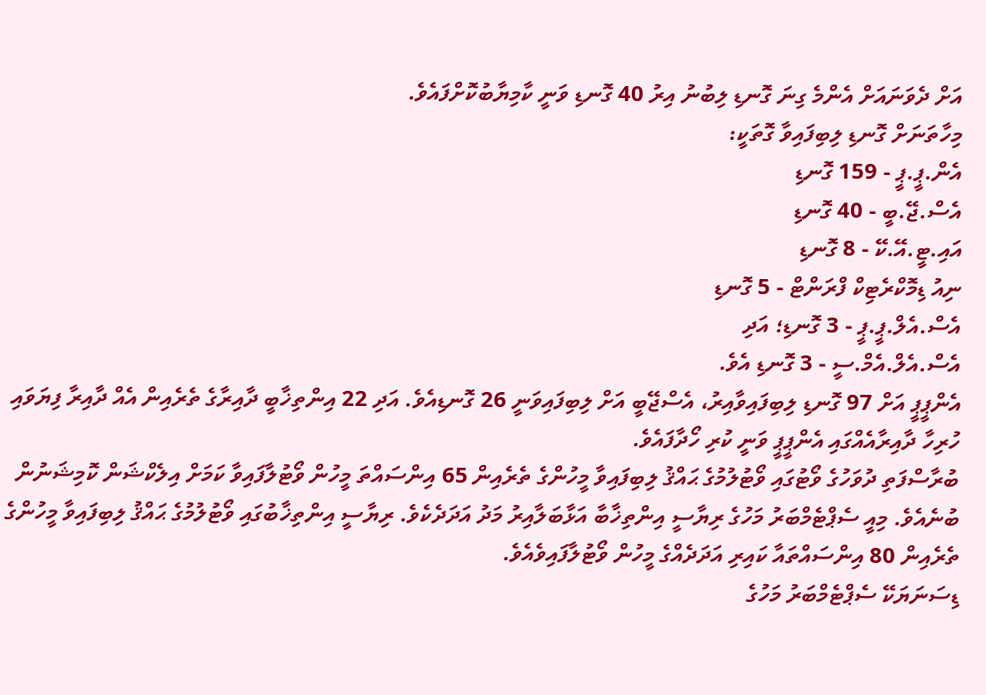އަށް ދެވަނައަށް އެންމެ ގިނަ ގޮނޑި ލިބުނު އިރު 40 ގޮނޑި ވަނީ ކާމިޔާބުކޮށްފައެވެ.
މިހާތަނަށް ގޮނޑި ލިބިފައިވާ ގޮތަކީ:
އެން.ޕީ.ޕީ - 159 ގޮނޑި
އެސް.ޖޭ.ބީ - 40 ގޮނޑި
އައި.ޓީ.އޭ.ކޭ - 8 ގޮނޑި
ނިއު ޑިމޮކްރެޓިކް ފްރަންޓް - 5 ގޮނޑި
އެސް.އެލް.ޕީ.ޕީ - 3 ގޮނޑި؛ އަދި
އެސް.އެލް.އެމް.ސީ - 3 ގޮނޑި އެވެ.
އެންޕީޕީ އަށް 97 ގޮނޑި ލިބިފައިވާއިރު، އެސްޖޭބީ އަށް ލިބިފައިވަނީ 26 ގޮނޑިއެވެ. އަދި 22 އިންތިޚާބީ ދާއިރާގެ ތެރެއިން އެއް ދާއިރާ ފިޔަވައި ހުރިހާ ދާއިރާއެއްގައި އެންޕީޕީ ވަނީ ކުރި ހޯދާފައެވެ.
ބުރާސްފަތި ދުވަހުގެ ވޯޓުގައި ވޯޓުލުމުގެ ޙައްޤު ލިބިފައިވާ މީހުންގެ ތެރެއިން 65 އިންސައްތަ މީހުން ވޯޓުލާފައިވާ ކަމަށް އިލެކްޝަން ކޮމިޝަނުން ބުނެއެވެ. މިއީ ސެޕްޓެމްބަރު މަހުގެ ރިޔާސީ އިންތިޚާބާ އަޅާބަލާއިރު މަދު އަދަދެކެވެ. ރިޔާސީ އިންތިޚާބުގައި ވޯޓުލުމުގެ ޙައްޤު ލިބިފައިވާ މީހުންގެ ތެރެއިން 80 އިންސައްތައާ ކައިރި އަދަދެއްގެ މީހުން ވޯޓުލާފައިވެއެވެ.
ޑިސަނަޔަކޭ ސެޕްޓެމްބަރު މަހުގެ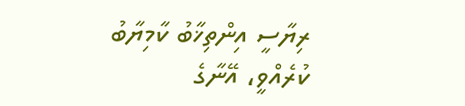ރިޔާސީ އިންތިޚާބު ކާމިޔާބު ކުރެއްވީ، އޭނާގެ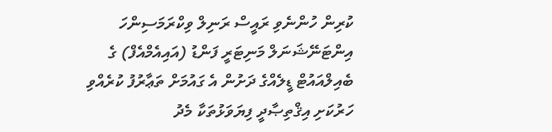ކުރިން ހުންނެވި ރައީސް ރަނިލް ވިކްރަމަސިންހަ އިންޓަނޭޝަނަލް މަނިޓަރީ ފަންޑު (އައިއެމްއެފް) ގެ ބެއިލްއައުޓް ޑީލެއްގެ ދަށުން އެ ގައުމަށް ތަޢާރުފު ކުރެއްވި ހަރުކަށި އިޤްތިޞާދީ ފިޔަވަޅުތަކާ މެދު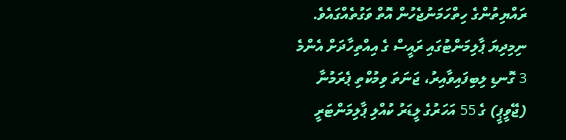ރައްޔިތުންގެ ހިތްހަމަނުޖެހުން އޮތް ވަގުތެއްގައެވެ.
ނިމިދިޔަ ޕާލިމަންޓުގައި ރައީސް ގެ އިއްތިހާދަށް އެންމެ 3 ގޮނޑި ލިބިފައިވާއިރު، ޖަނަތަ ވިމުކްތި ޕެރަމުނާ (ޖޭވީޕީ) ގެ 55 އަހަރުގެ ލީޑަރު ކުއްލި ޕާލިމަންޓަރީ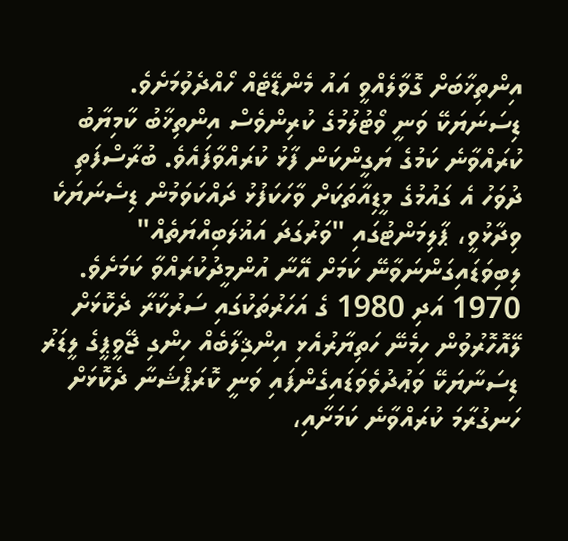އިންތިޚާބަށް ގޮވާލެއްވީ އައު މެންޑޭޓެއް ހޯއްދެވުމަށެވެ.
ޑިސަނަޔަކޭ ވަނީ ވޯޓުލުމުގެ ކުރިންވެސް އިންތިޚާބު ކާމިޔާބު ކުރައްވާނެ ކަމުގެ ޔަގީންކަން ފާޅު ކުރައްވާފައެވެ. ބުރާސްފަތި ދުވަހު އެ ގައުމުގެ މީޑިއާތަކަށް ވާހަކަފުޅު ދައްކަވަމުން ޑިސެނަޔަކެ ވިދާޅުވީ، ޕާލިމަންޓުގައި "ވަރުގަދަ އަޣުލަބިއްޔަތެއް" ލިބިވަޑައިގަންނަވާނޭ ކަމަށް އޭނާ އުންމީދުކުރައްވާ ކަމަށެވެ.
1970 އަދި 1980 ގެ އަހަރުތަކުގައި ސަރުކާރާ ދެކޮޅަށް ލޭއޮހޮރުވުން ހިމެނޭ ހަތިޔާރުއެޅި އިންޤިލާބެއް ހިންގި ޖޭވީޕީގެ ލީޑަރު ޑިސަނާޔަކޭ ވަޢުދުވެވަޑައިގެންފައި ވަނީ ކޮރަޕްޝަނާ ދެކޮޅަށް ހަނގުރާމަ ކުރައްވާނެ ކަމަށާއި،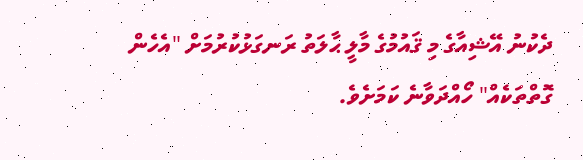ދެކުނު އޭޝިއާގެ މި ޤައުމުގެ މާލީ ޙާލަތު ރަނގަޅުކުރުމަށް "އެހެން ގޮތްތަކެއް" ހޯއްދަވާނެ ކަމަށެވެ.